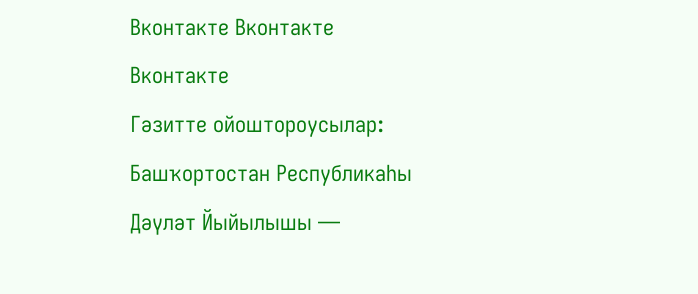Вконтакте Вконтакте Вконтакте
Гәзитте ойоштороусылар:
Башҡортостан Республикаһы
Дәүләт Йыйылышы —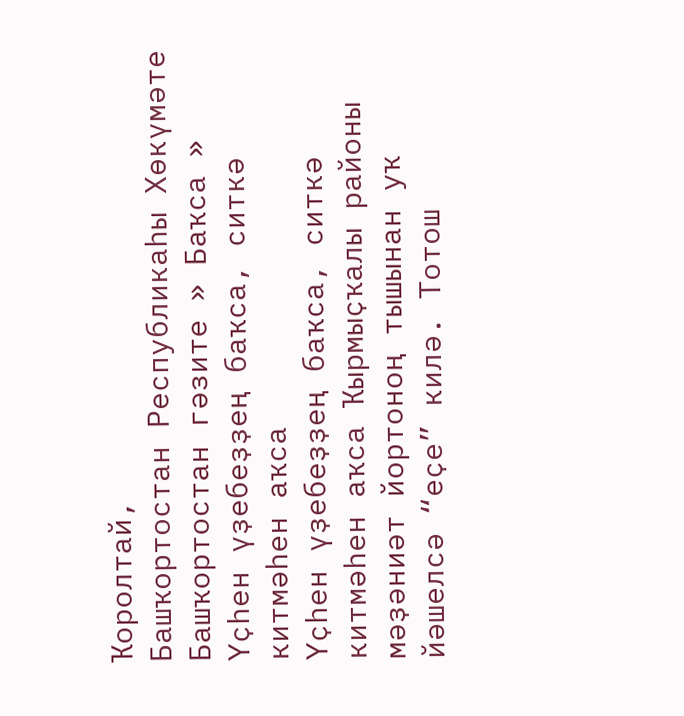Ҡоролтай,
Башҡортостан Республикаһы Хөкүмәте
Башҡортостан гәзите » Баҡса » Үҫһен үҙебеҙҙең баҡса, ситкә китмәһен аҡса
Үҫһен үҙебеҙҙең баҡса, ситкә китмәһен аҡса Ҡырмыҫҡалы районы мәҙәниәт йортоноң тышынан уҡ йәшелсә “еҫе” килә. Тотош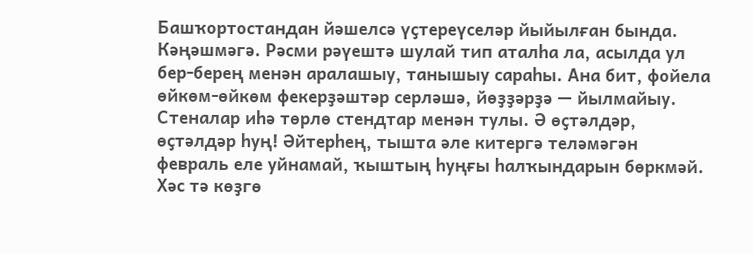Башҡортостандан йәшелсә үҫтереүселәр йыйылған бында. Кәңәшмәгә. Рәсми рәүештә шулай тип аталһа ла, асылда ул бер-берең менән аралашыу, танышыу сараһы. Ана бит, фойела өйкөм-өйкөм фекерҙәштәр серләшә, йөҙҙәрҙә — йылмайыу. Стеналар иһә төрлө стендтар менән тулы. Ә өҫтәлдәр, өҫтәлдәр һуң! Әйтерһең, тышта әле китергә теләмәгән февраль еле уйнамай, ҡыштың һуңғы һалҡындарын бөркмәй. Хәс тә көҙгө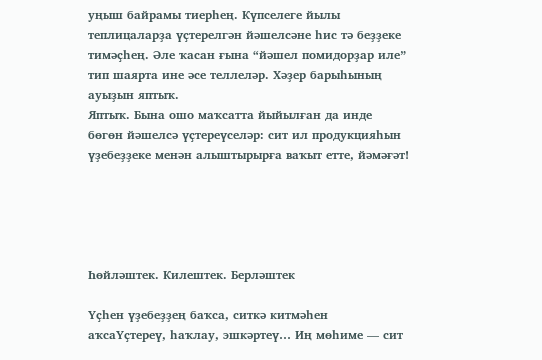уңыш байрамы тиерһең. Күпселеге йылы теплицаларҙа үҫтерелгән йәшелсәне һис тә беҙҙеке тимәҫһең. Әле ҡасан ғына “йәшел помидорҙар иле” тип шаярта ине әсе теллеләр. Хәҙер барыһының ауыҙын яптыҡ.
Яптыҡ. Бына ошо маҡсатта йыйылған да инде бөгөн йәшелсә үҫтереүселәр: сит ил продукцияһын үҙебеҙҙеке менән алыштырырға ваҡыт етте, йәмәғәт!





Һөйләштек. Килештек. Берләштек

Үҫһен үҙебеҙҙең баҡса, ситкә китмәһен аҡсаҮҫтереү, һаҡлау, эшкәртеү… Иң мөһиме — сит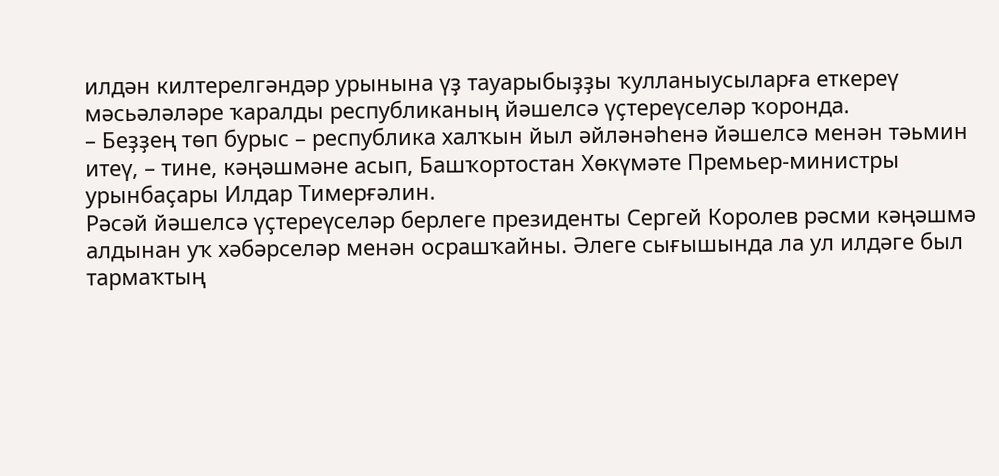илдән килтерелгәндәр урынына үҙ тауарыбыҙҙы ҡулланыусыларға еткереү мәсьәләләре ҡаралды республиканың йәшелсә үҫтереүселәр ҡоронда.
– Беҙҙең төп бурыс – республика халҡын йыл әйләнәһенә йәшелсә менән тәьмин итеү, – тине, кәңәшмәне асып, Башҡортостан Хөкүмәте Премьер-министры урынбаҫары Илдар Тимерғәлин.
Рәсәй йәшелсә үҫтереүселәр берлеге президенты Сергей Королев рәсми кәңәшмә алдынан уҡ хәбәрселәр менән осрашҡайны. Әлеге сығышында ла ул илдәге был тармаҡтың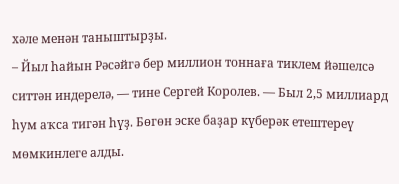хәле менән таныштырҙы.
– Йыл һайын Рәсәйгә бер миллион тоннаға тиклем йәшелсә ситтән индерелә, — тине Сергей Королев. — Был 2,5 миллиард һум аҡса тигән һүҙ. Бөгөн эске баҙар күберәк етештереү мөмкинлеге алды.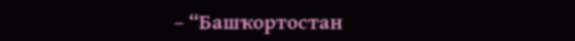– “Башҡортостан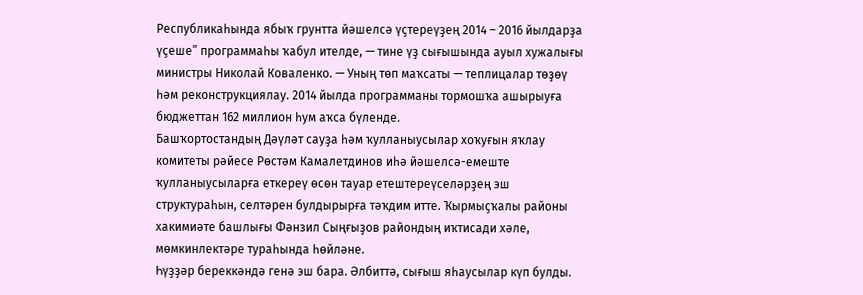Республикаһында ябыҡ грунтта йәшелсә үҫтереүҙең 2014 – 2016 йылдарҙа үҫеше” программаһы ҡабул ителде, — тине үҙ сығышында ауыл хужалығы министры Николай Коваленко. — Уның төп маҡсаты — теплицалар төҙөү һәм реконструкциялау. 2014 йылда программаны тормошҡа ашырыуға бюджеттан 162 миллион һум аҡса бүленде.
Башҡортостандың Дәүләт сауҙа һәм ҡулланыусылар хоҡуғын яҡлау комитеты рәйесе Рөстәм Камалетдинов иһә йәшелсә-емеште ҡулланыусыларға еткереү өсөн тауар етештереүселәрҙең эш структураһын, селтәрен булдырырға тәҡдим итте. Ҡырмыҫҡалы районы хакимиәте башлығы Фәнзил Сыңғыҙов райондың иҡтисади хәле, мөмкинлектәре тураһында һөйләне.
Һүҙҙәр береккәндә генә эш бара. Әлбиттә, сығыш яһаусылар күп булды.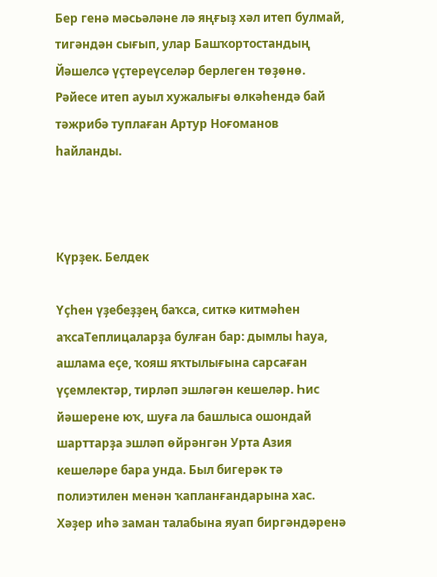Бер генә мәсьәләне лә яңғыҙ хәл итеп булмай, тигәндән сығып, улар Башҡортостандың Йәшелсә үҫтереүселәр берлеген төҙөнө. Рәйесе итеп ауыл хужалығы өлкәһендә бай тәжрибә туплаған Артур Ноғоманов һайланды.



Күрҙек. Белдек

Үҫһен үҙебеҙҙең баҡса, ситкә китмәһен аҡсаТеплицаларҙа булған бар: дымлы һауа, ашлама еҫе, ҡояш яҡтылығына сарсаған үҫемлектәр, тирләп эшләгән кешеләр. Һис йәшерене юҡ, шуға ла башлыса ошондай шарттарҙа эшләп өйрәнгән Урта Азия кешеләре бара унда. Был бигерәк тә полиэтилен менән ҡапланғандарына хас. Хәҙер иһә заман талабына яуап биргәндәренә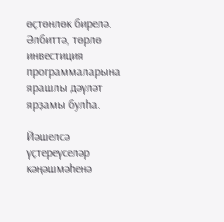өҫтөнлөк бирелә. Әлбиттә, төрлө инвестиция программаларына ярашлы дәүләт ярҙамы булһа.

Йәшелсә үҫтереүселәр кәңәшмәһенә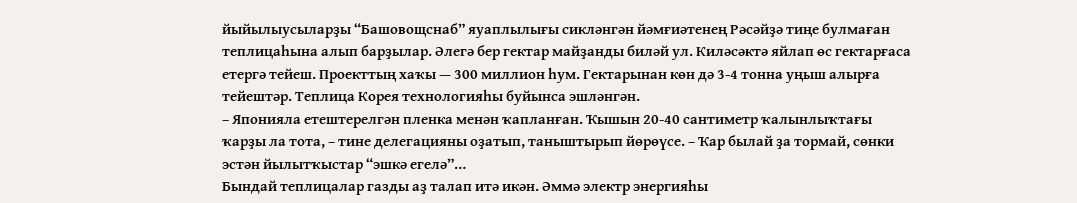йыйылыусыларҙы “Башовощснаб” яуаплылығы сикләнгән йәмғиәтенең Рәсәйҙә тиңе булмаған теплицаһына алып барҙылар. Әлегә бер гектар майҙанды биләй ул. Киләсәктә яйлап өс гектарғаса етергә тейеш. Проекттың хаҡы — 300 миллион һум. Гектарынан көн дә 3-4 тонна уңыш алырға тейештәр. Теплица Корея технологияһы буйынса эшләнгән.
– Японияла етештерелгән пленка менән ҡапланған. Ҡышын 20-40 сантиметр ҡалынлыҡтағы ҡарҙы ла тота, – тине делегацияны оҙатып, таныштырып йөрөүсе. – Ҡар былай ҙа тормай, сөнки эстән йылытҡыстар “эшкә егелә”…
Бындай теплицалар газды аҙ талап итә икән. Әммә электр энергияһы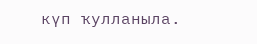күп ҡулланыла.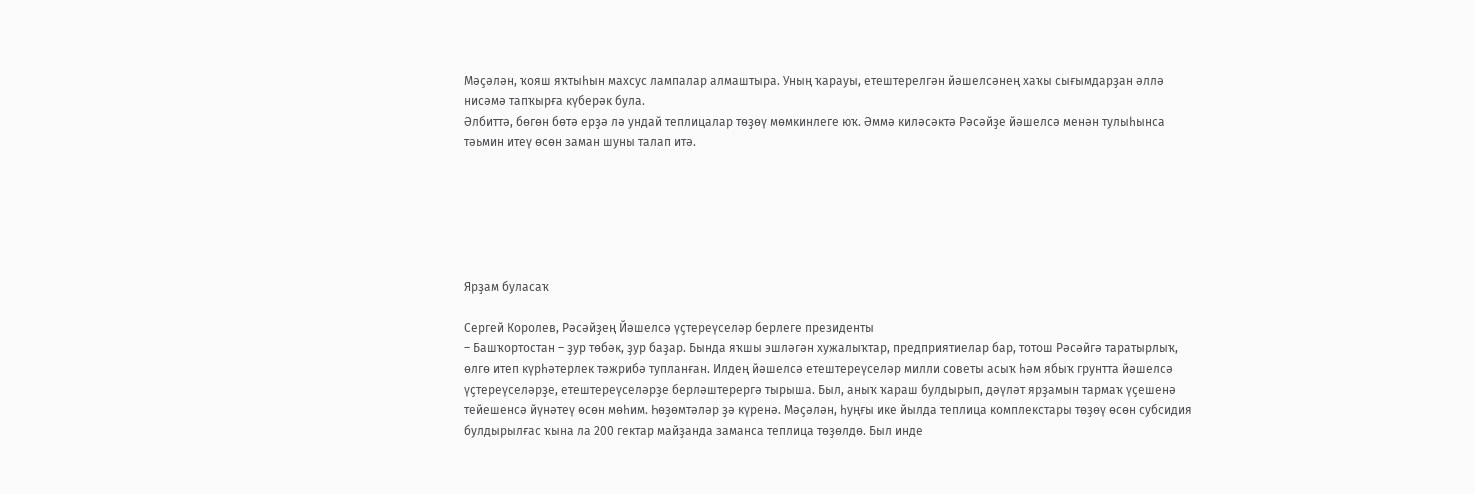Мәҫәлән, ҡояш яҡтыһын махсус лампалар алмаштыра. Уның ҡарауы, етештерелгән йәшелсәнең хаҡы сығымдарҙан әллә нисәмә тапҡырға күберәк була.
Әлбиттә, бөгөн бөтә ерҙә лә ундай теплицалар төҙөү мөмкинлеге юҡ. Әммә киләсәктә Рәсәйҙе йәшелсә менән тулыһынса тәьмин итеү өсөн заман шуны талап итә.






Ярҙам буласаҡ

Сергей Королев, Рәсәйҙең Йәшелсә үҫтереүселәр берлеге президенты
– Башҡортостан – ҙур төбәк, ҙур баҙар. Бында яҡшы эшләгән хужалыҡтар, предприятиелар бар, тотош Рәсәйгә таратырлыҡ, өлгө итеп күрһәтерлек тәжрибә тупланған. Илдең йәшелсә етештереүселәр милли советы асыҡ һәм ябыҡ грунтта йәшелсә үҫтереүселәрҙе, етештереүселәрҙе берләштерергә тырыша. Был, аныҡ ҡараш булдырып, дәүләт ярҙамын тармаҡ үҫешенә тейешенсә йүнәтеү өсөн мөһим. Һөҙөмтәләр ҙә күренә. Мәҫәлән, һуңғы ике йылда теплица комплекстары төҙөү өсөн субсидия булдырылғас ҡына ла 200 гектар майҙанда заманса теплица төҙөлдө. Был инде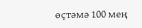өҫтәмә 100 мең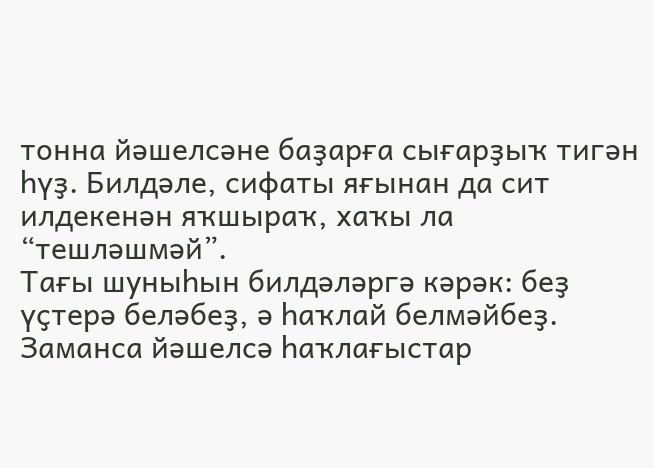тонна йәшелсәне баҙарға сығарҙыҡ тигән һүҙ. Билдәле, сифаты яғынан да сит илдекенән яҡшыраҡ, хаҡы ла “тешләшмәй”.
Тағы шуныһын билдәләргә кәрәк: беҙ үҫтерә беләбеҙ, ә һаҡлай белмәйбеҙ. Заманса йәшелсә һаҡлағыстар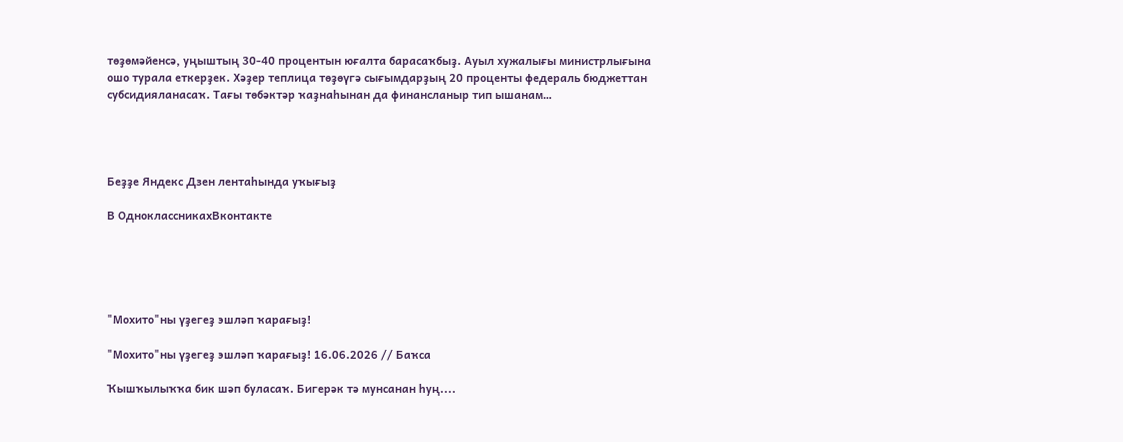төҙөмәйенсә, уңыштың 30-40 процентын юғалта барасаҡбыҙ. Ауыл хужалығы министрлығына ошо турала еткерҙек. Хәҙер теплица төҙөүгә сығымдарҙың 20 проценты федераль бюджеттан субсидияланасаҡ. Тағы төбәктәр ҡаҙнаһынан да финансланыр тип ышанам…




Беҙҙе Яндекс Дзен лентаһында уҡығыҙ

В ОдноклассникахВконтакте





"Мохито"ны үҙегеҙ эшләп ҡарағыҙ!

"Мохито"ны үҙегеҙ эшләп ҡарағыҙ! 16.06.2026 // Баҡса

Ҡышҡылыҡҡа бик шәп буласаҡ. Бигерәк тә мунсанан һуң....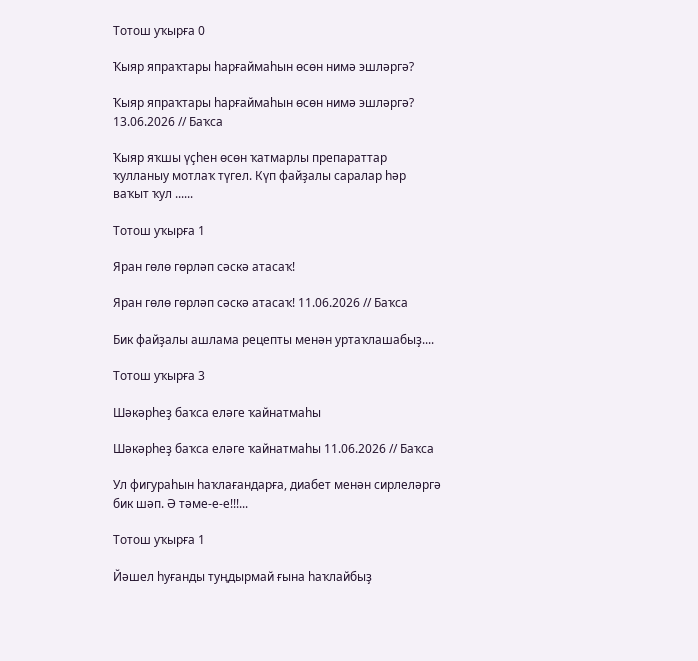Тотош уҡырға 0

Ҡыяр япраҡтары һарғаймаһын өсөн нимә эшләргә?

Ҡыяр япраҡтары һарғаймаһын өсөн нимә эшләргә? 13.06.2026 // Баҡса

Ҡыяр яҡшы үҫһен өсөн ҡатмарлы препараттар ҡулланыу мотлаҡ түгел. Күп файҙалы саралар һәр ваҡыт ҡул ......

Тотош уҡырға 1

Яран гөлө гөрләп сәскә атасаҡ!

Яран гөлө гөрләп сәскә атасаҡ! 11.06.2026 // Баҡса

Бик файҙалы ашлама рецепты менән уртаҡлашабыҙ....

Тотош уҡырға 3

Шәкәрһеҙ баҡса еләге ҡайнатмаһы

Шәкәрһеҙ баҡса еләге ҡайнатмаһы 11.06.2026 // Баҡса

Ул фигураһын һаҡлағандарға, диабет менән сирлеләргә бик шәп. Ә тәме-е-е!!!...

Тотош уҡырға 1

Йәшел һуғанды туңдырмай ғына һаҡлайбыҙ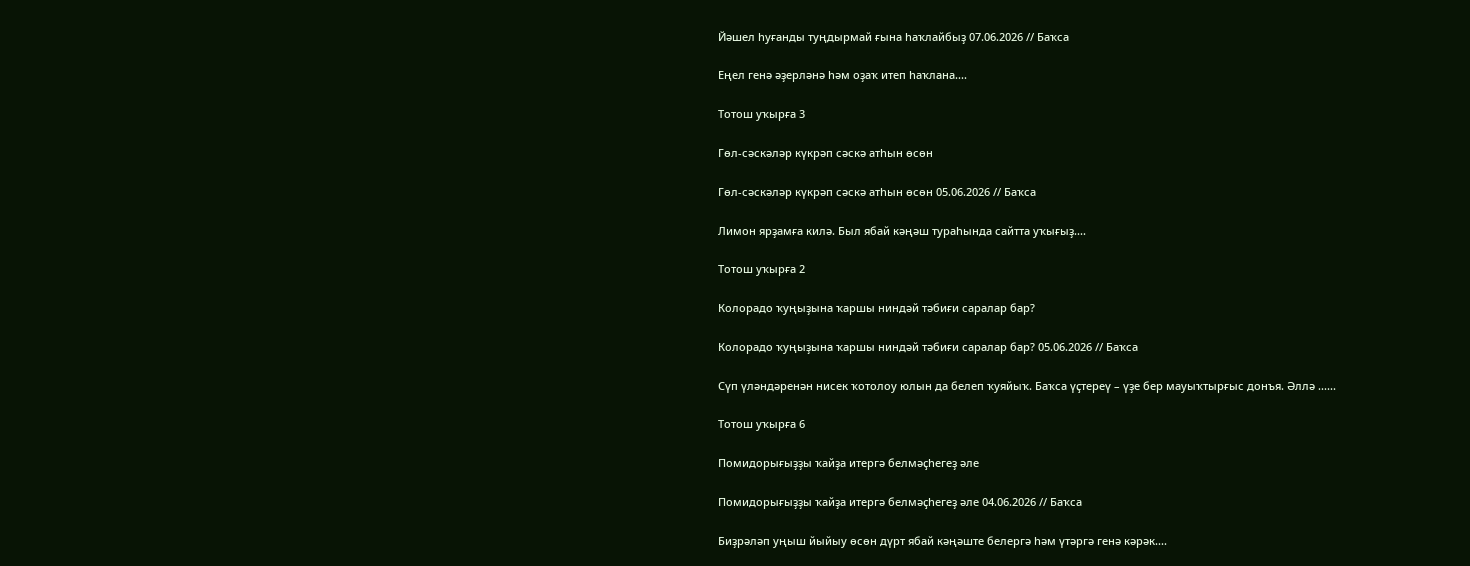Йәшел һуғанды туңдырмай ғына һаҡлайбыҙ 07.06.2026 // Баҡса

Еңел генә әҙерләнә һәм оҙаҡ итеп һаҡлана....

Тотош уҡырға 3

Гөл-сәскәләр күкрәп сәскә атһын өсөн

Гөл-сәскәләр күкрәп сәскә атһын өсөн 05.06.2026 // Баҡса

Лимон ярҙамға килә. Был ябай кәңәш тураһында сайтта уҡығыҙ....

Тотош уҡырға 2

Колорадо ҡуңыҙына ҡаршы ниндәй тәбиғи саралар бар?

Колорадо ҡуңыҙына ҡаршы ниндәй тәбиғи саралар бар? 05.06.2026 // Баҡса

Сүп үләндәренән нисек ҡотолоу юлын да белеп ҡуяйыҡ. Баҡса үҫтереү – үҙе бер мауыҡтырғыс донъя. Әллә ......

Тотош уҡырға 6

Помидорығыҙҙы ҡайҙа итергә белмәҫһегеҙ әле

Помидорығыҙҙы ҡайҙа итергә белмәҫһегеҙ әле 04.06.2026 // Баҡса

Биҙрәләп уңыш йыйыу өсөн дүрт ябай кәңәште белергә һәм үтәргә генә кәрәк....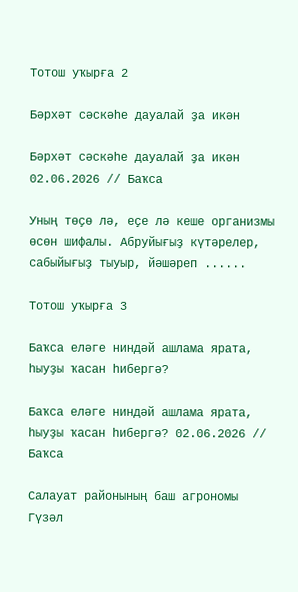Тотош уҡырға 2

Бәрхәт сәскәһе дауалай ҙа икән

Бәрхәт сәскәһе дауалай ҙа икән 02.06.2026 // Баҡса

Уның төҫө лә, еҫе лә кеше организмы өсөн шифалы. Абруйығыҙ күтәрелер, сабыйығыҙ тыуыр, йәшәреп ......

Тотош уҡырға 3

Баҡса еләге ниндәй ашлама ярата, һыуҙы ҡасан һибергә?

Баҡса еләге ниндәй ашлама ярата, һыуҙы ҡасан һибергә? 02.06.2026 // Баҡса

Салауат районының баш агрономы Гүзәл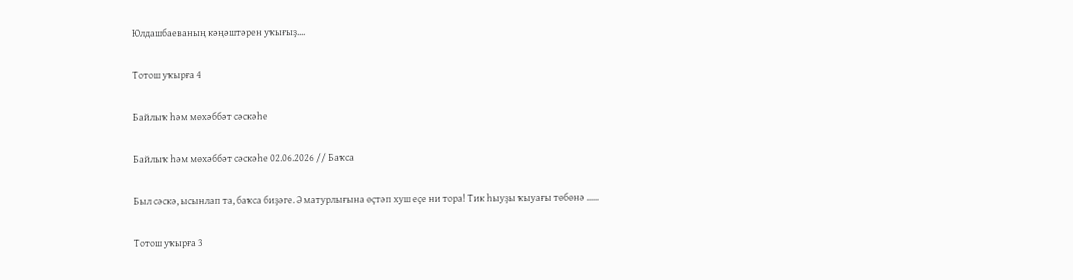Юлдашбаеваның кәңәштәрен уҡығыҙ....

Тотош уҡырға 4

Байлыҡ һәм мөхәббәт сәскәһе

Байлыҡ һәм мөхәббәт сәскәһе 02.06.2026 // Баҡса

Был сәскә, ысынлап та, баҡса биҙәге. Ә матурлығына өҫтәп хуш еҫе ни тора! Тик һыуҙы ҡыуағы төбөнә ......

Тотош уҡырға 3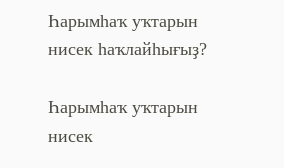Һарымһаҡ уҡтарын нисек һаҡлайһығыҙ?

Һарымһаҡ уҡтарын нисек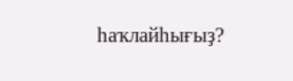һаҡлайһығыҙ?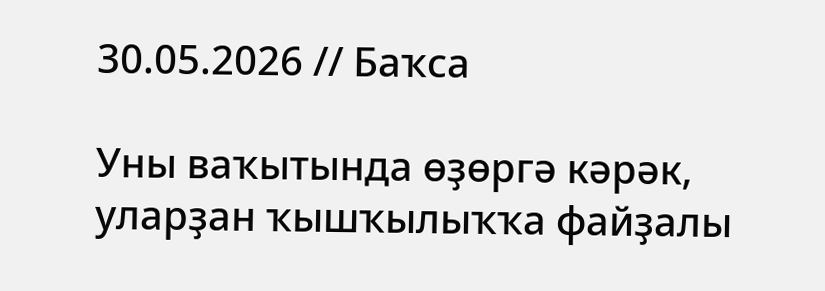30.05.2026 // Баҡса

Уны ваҡытында өҙөргә кәрәк, уларҙан ҡышҡылыҡҡа файҙалы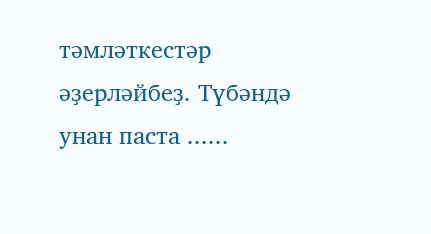тәмләткестәр әҙерләйбеҙ. Түбәндә унан паста ......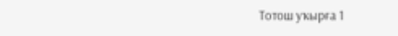Тотош уҡырға 1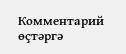Комментарий өҫтәргә